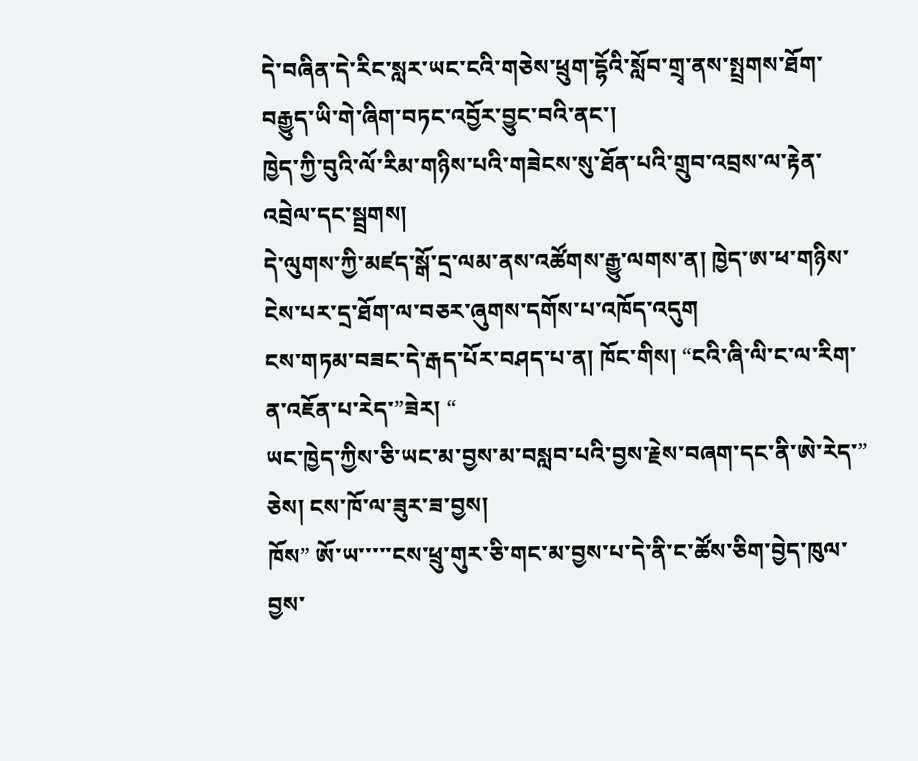དེ་བཞིན་དེ་རིང་སླར་ཡང་ངའི་གཅེས་ཕྲུག་དྷོའི་སློབ་གྲྭ་ནས་སྤྲགས་ཐོག་བརྒྱུད་ཡི་གེ་ཞིག་བཏང་འབྱོར་བྱུང་བའི་ནང་།
ཁྱེད་ཀྱི་བུའི་ལོ་རིམ་གཉིས་པའི་གཟེངས་སུ་ཐོན་པའི་གྲུབ་འབྲས་ལ་རྟེན་འབྲེལ་དང་སྦྲགས།
དེ་ལུགས་ཀྱི་མཛད་སྒོ་དྲ་ལམ་ནས་འཚོགས་རྒྱུ་ལགས་ན། ཁྱེད་ཨ་ཕ་གཉིས་ངེས་པར་དྲ་ཐོག་ལ་བཅར་ཞུགས་དགོས་པ་འཁོད་འདུག
ངས་གཏམ་བཟང་དེ་རྒད་པོར་བཤད་པ་ན། ཁོང་གིས། “ངའི་ཞི་ལི་ང་ལ་རིག་ན་འཇོན་པ་རེད་”ཟེར། “
ཡང་ཁྱེད་ཀྱིས་ཅི་ཡང་མ་བྱས་མ་བསླབ་པའི་བྱས་རྗེས་བཞག་དང་ནི་ཨེ་རེད་” ཅེས། ངས་ཁོ་ལ་ཟུར་ཟ་བྱས།
ཁོས” ཨོ་ཡ་་་་་ངས་ཕྲུ་གུར་ཅི་གང་མ་བྱས་པ་དེ་ནི་ང་ཚོས་ཅིག་བྱེད་ཁུལ་བྱས་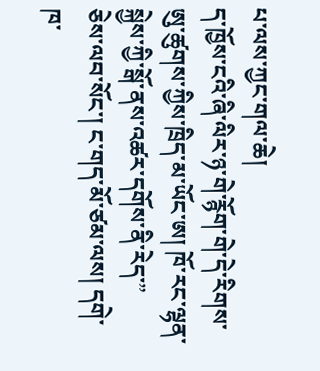པ་ལས་ཀྱང་གལ་ཆེ།
ད་ཁྱོས་ངའི་ཞི་ལིར་ཉ་གེ་རྙོག་གེ་དེ་རིགས་ཨུ་ཚུགས་ཀྱིས་ཁྲིད་མ་ཡོང་ཨ། ཁོ་རང་ལྷན་སྐྱེས་ཀྱི་སྒོ་ནས་འཚར་དགོས་ནི་རེད་”
ཅེས་ལབ་སོང་། ང་གད་མོ་ཙམ་ལས། དགེ་ཁ་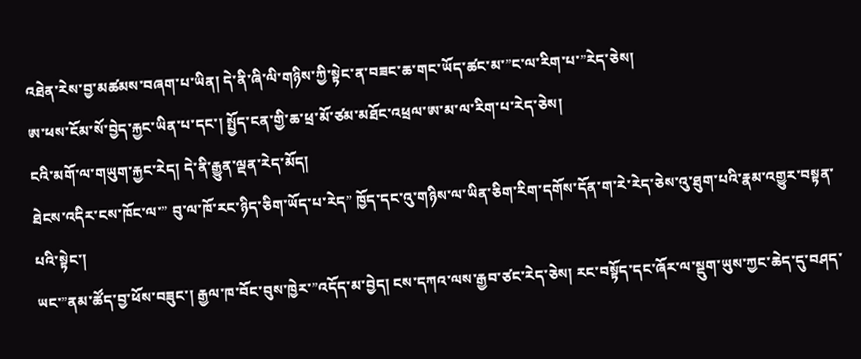འཐེན་རེས་བྱ་མཚམས་བཞག་པ་ཡིན། དེ་ནི་ཞི་ལི་གཉིས་ཀྱི་སྟེང་ན་བཟང་ཆ་གང་ཡོད་ཚང་མ་”ང་ལ་རིག་པ་”རེད་ཅེས།
ཨ་ཕས་ངོམ་སོ་བྱེད་རྐྱང་ཡིན་པ་དང་། སྤྱོད་ངན་གྱི་ཆ་ཕྲ་མོ་ཙམ་མཐོང་འཕྲལ་ཨ་མ་ལ་རིག་པ་རེད་ཅེས།
ངའི་མགོ་ལ་གཡུག་རྐྱང་རེད། དེ་ནི་རྒྱུན་ལྡན་རེད་མོད།
ཐེངས་འདིར་ངས་ཁོང་ལ་” བུ་ལ་ཁོ་རང་ཉིད་ཅིག་ཡོད་པ་རེད” ཁྱོད་དང་འུ་གཉིས་ལ་ཡིན་ཅིག་རིག་དགོས་དོན་ག་རེ་རེད་ཅེས་འུ་ཐུག་པའི་རྣམ་འགྱུར་བསྟན་པའི་སྟེང་།
ཡང་”ནམ་ཚོད་བྱ་ཕོས་བཟུང་། རྒྱལ་ཁ་བོང་བུས་ཁྱེར་”འདོད་མ་བྱེད། ངས་དཀའ་ལས་རྒྱབ་ཙང་རེད་ཅེས། རང་བསྟོད་དང་ཞོར་ལ་སྡུག་ཡུས་ཀྱང་ཆེད་དུ་བཤད་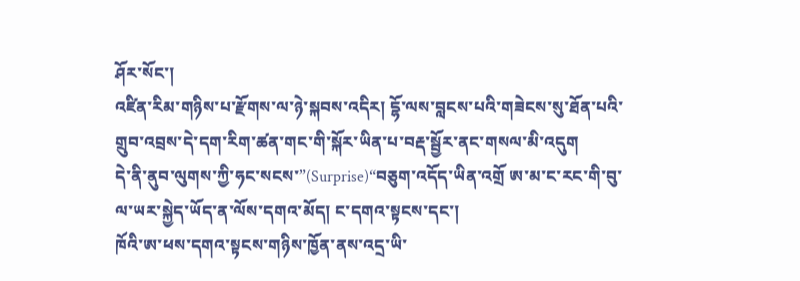ཤོར་སོང་།
འཛིན་རིམ་གཉིས་པ་རྫོགས་ལ་ཉེ་སྐབས་འདིར། དྷོ་ལས་བླངས་པའི་གཟེངས་སུ་ཐོན་པའི་གྲུབ་འབྲས་དེ་དག་རིག་ཚན་གང་གི་སྐོར་ཡིན་པ་བརྡ་སྦྱོར་ནང་གསལ་མི་འདུག
དེ་ནི་ནུབ་ལུགས་ཀྱི་ཧང་སངས་”(Surprise)“བཅུག་འདོད་ཡིན་འགྲོ ཨ་མ་ང་རང་གི་བུ་ལ་ཡར་སྐྱེད་ཡོད་ན་ལོས་དགའ་མོད། ང་དགའ་སྟངས་དང་།
ཁོའི་ཨ་ཕས་དགའ་སྟངས་གཉིས་ཁྱོན་ནས་འདྲ་ཡི་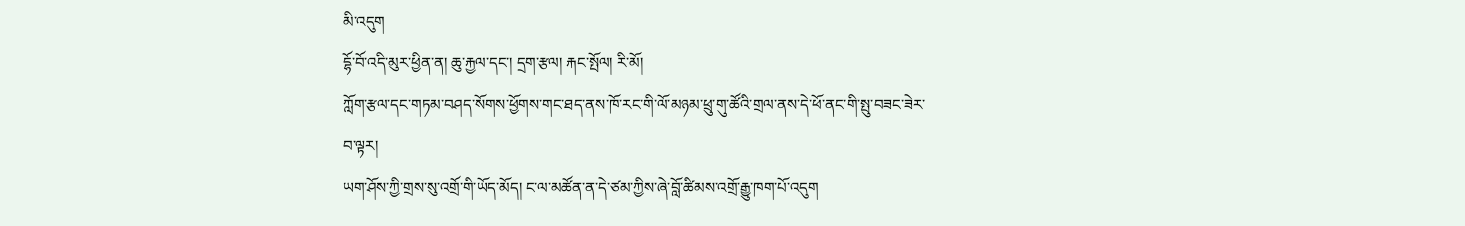མི་འདུག
དྷོ་བོ་འདི་མུར་ཕྱིན་ན། ཆུ་རྐྱལ་དང་། དྲག་རྩལ། རྐང་སྤོལ། རི་མོ།
ཀློག་རྩལ་དང་གཏམ་བཤད་སོགས་ཕྱོགས་གང་ཐད་ནས་ཁོ་རང་གི་ལོ་མཉམ་ཕྲུ་གུ་ཚོའི་གྲལ་ནས་དེ་ཕོ་ནང་གི་སྤུ་བཟང་ཟེར་བ་ལྟར།
ཡག་ཤོས་ཀྱི་གྲས་སུ་འགྲོ་གི་ཡོད་མོད། ང་ལ་མཚོན་ན་དེ་ཙམ་ཀྱིས་ཞེ་བློ་ཚིམས་འགྲོ་རྒྱུ་ཁག་པོ་འདུག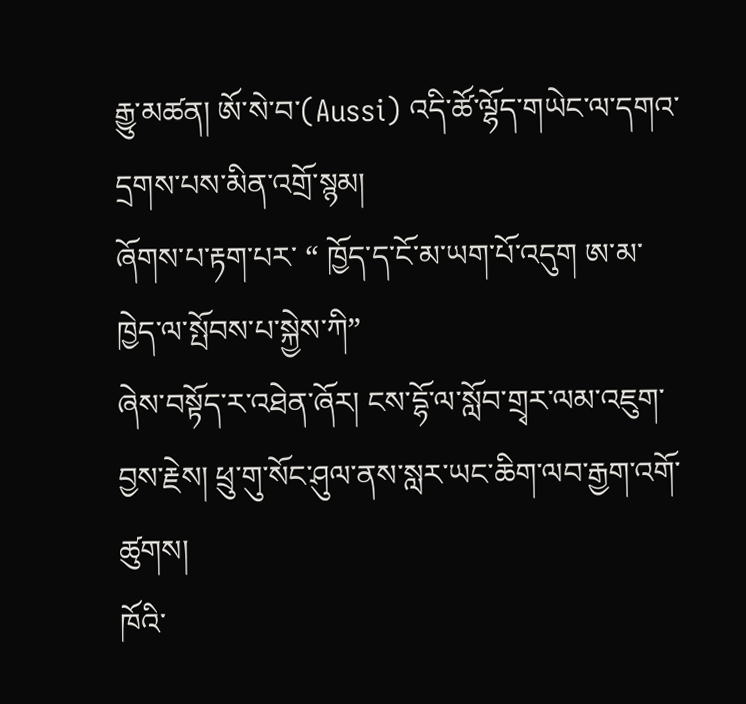རྒྱུ་མཚན། ཨོ་སེ་བ་(Aussi) འདི་ཚོ་ལྷོད་གཡེང་ལ་དགའ་དྲགས་པས་མིན་འགྲོ་སྙམ།
ཞོགས་པ་རྟག་པར་ “ ཁྱོད་ད་ངོ་མ་ཡག་པོ་འདུག ཨ་མ་ཁྱེད་ལ་སྤོབས་པ་སྐྱེས་ཀི”
ཞེས་བསྟོད་ར་འཐེན་ཞོར། ངས་དྷོ་ལ་སློབ་གྲྭར་ལམ་འཇུག་བྱས་རྗེས། ཕྲུ་གུ་སོང་ཤུལ་ནས་སླར་ཡང་ཆིག་ལབ་རྒྱག་འགོ་ཚུགས།
ཁོའི་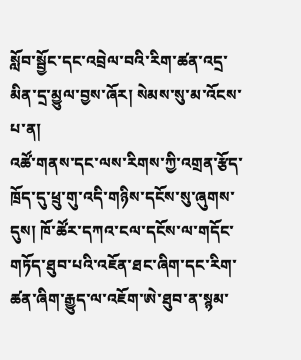སློབ་སྦྱོང་དང་འབྲེལ་བའི་རིག་ཚན་འདྲ་མིན་དྲ་མྱུལ་བྱས་ཞོར། སེམས་སུ་མ་འོངས་པ་ན།
འཚོ་གནས་དང་ལས་རིགས་ཀྱི་འགྲན་རྩོད་ཁྲོད་དུ་ཕྲུ་གུ་འདི་གཉིས་དངོས་སུ་ཞུགས་དུས། ཁོ་ཚོར་དཀའ་ངལ་དངོས་ལ་གདོང་གཏོད་ཐུབ་པའི་འཇོན་ཐང་ཞིག་དང་རིག་ཚན་ཞིག་རྒྱུད་ལ་འཇོག་ཨེ་ཐུབ་ན་སྙམ་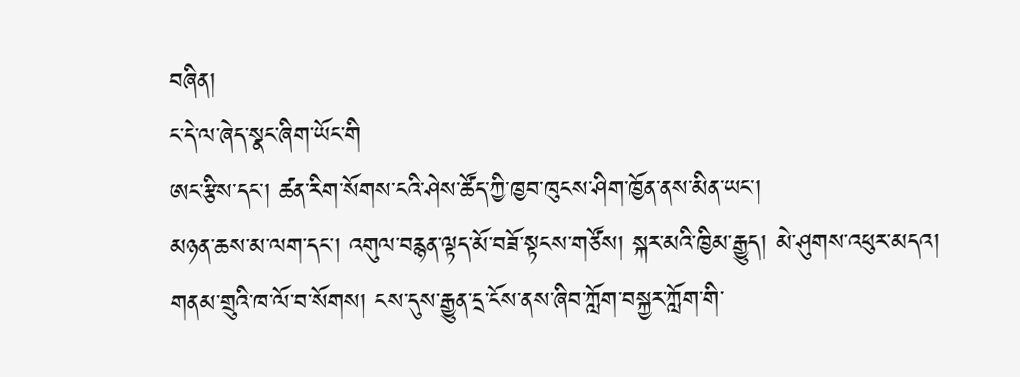བཞིན།
ང་དེ་ལ་ཞེད་སྣང་ཞིག་ཡོང་གི
ཨང་རྩིས་དང་། ཚན་རིག་སོགས་ངའི་ཤེས་ཚོད་ཀྱི་ཁྱབ་ཁུངས་ཤིག་ཁྱོན་ནས་མིན་ཡང་།
མཉན་ཆས་མ་ལག་དང་། འགུལ་བརྙན་ལྟད་མོ་བཟོ་སྟངས་གཙོས། སྐར་མའི་ཁྱིམ་རྒྱུད། མེ་ཤུགས་འཕུར་མདའ།
གནམ་གྲུའི་ཁ་ལོ་བ་སོགས། ངས་དུས་རྒྱུན་དྲ་ངོས་ནས་ཞིབ་ཀློག་བསྐྱར་ཀློག་གི་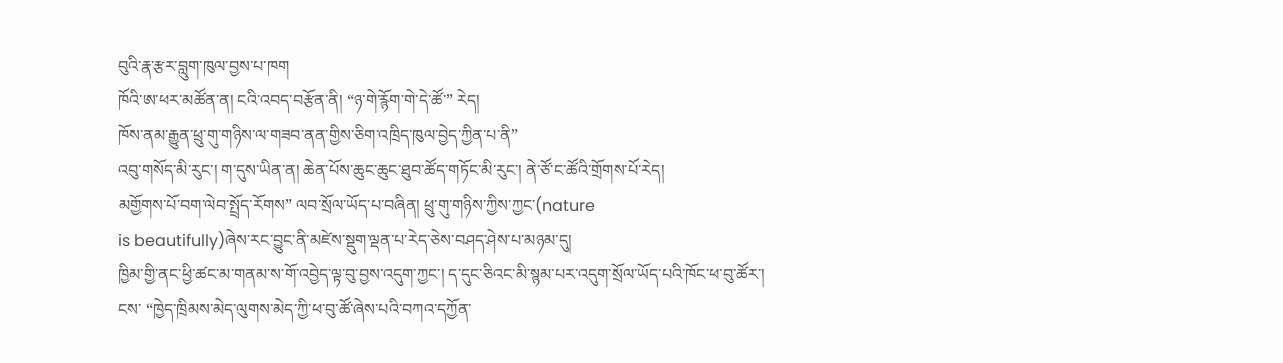བུའི་རྣ་རྩར་བླུག་ཁུལ་བྱས་པ་ཁག
ཁོའི་ཨ་ཕར་མཚོན་ན། ངའི་འབད་བརྩོན་ནི། “ཉ་གེ་རྙོག་གེ་དེ་ཚོ་” རེད།
ཁོས་ནམ་རྒྱུན་ཕྲུ་གུ་གཉིས་ལ་གཟབ་ནན་གྱིས་ཅིག་འཁྲིད་ཁུལ་བྱེད་ཀྱིན་པ་ནི”
འབུ་གསོད་མི་རུང་། ག་དུས་ཡིན་ན། ཆེན་པོས་ཆུང་ཆུང་ཐུབ་ཚོད་གཏོང་མི་རུང་། ནེ་ཙོ་ང་ཚོའི་གྲོགས་པོ་རེད།
མགྱོགས་པོ་བག་ལེབ་སྤྲོད་རོགས” ལབ་སྲོལ་ཡོད་པ་བཞིན། ཕྲུ་གུ་གཉིས་ཀྱིས་ཀྱང་(nature
is beautifully)ཞེས་རང་བྱུང་ནི་མཛེས་སྡུག་ལྡན་པ་རེད་ཅེས་བཤད་ཤེས་པ་མཉམ་དུ།
ཁྱིམ་གྱི་ནང་ཕྱི་ཚང་མ་གནམ་ས་གོ་འབྱེད་ལྟ་བུ་བྱས་འདུག་ཀྱང་། ད་དུང་ཅིའང་མི་སྙམ་པར་འདུག་སྲོལ་ཡོད་པའི་ཁོང་ཕ་བུ་ཚོར་།
ངས་ “ཁྱེད་ཁྲིམས་མེད་ལུགས་མེད་ཀྱི་ཕ་བུ་ཚོ་ཞེས་པའི་བཀའ་དཀྱོན་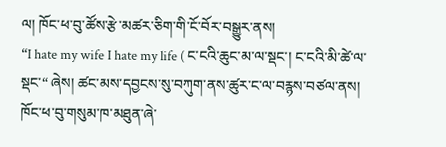ལ། ཁོང་ཕ་བུ་ཚོས་རྩེ་མཚར་ཅིག་གི་ངོ་བོར་བསྒྱུར་ནས།
“I hate my wife I hate my life ( ང་ངའི་ཆུང་མ་ལ་སྡང་། ང་ངའི་མི་ཚེ་ལ་སྡང་“ ཞེས། ཚང་མས་དབྱངས་སུ་བཀུག་ནས་ཚུར་ང་ལ་བརྙས་བཙལ་ནས།
ཁོང་ཕ་བུ་གསུམ་ཁ་མཐུན་ཞེ་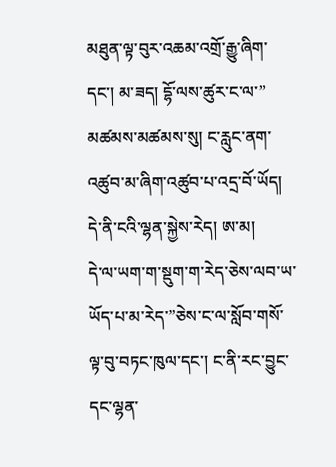མཐུན་ལྟ་བུར་འཆམ་འགྲོ་རྒྱུ་ཞིག་དང་། མ་ཟད། དྷོ་ལས་ཚུར་ང་ལ་”
མཚམས་མཚམས་སུ། ང་རླུང་ནག་འཚུབ་མ་ཞིག་འཚུབ་པ་འདྲ་བོ་ཡོད། དེ་ནི་ངའི་ལྷན་སྐྱེས་རེད། ཨ་མ།
དེ་ལ་ཡག་ག་སྡུག་ག་རེད་ཅེས་ལབ་ཡ་ཡོད་པ་མ་རེད་”ཅེས་ང་ལ་སློབ་གསོ་ལྟ་བུ་བཏང་ཁུལ་དང་། ང་ནི་རང་བྱུང་དང་ལྷན་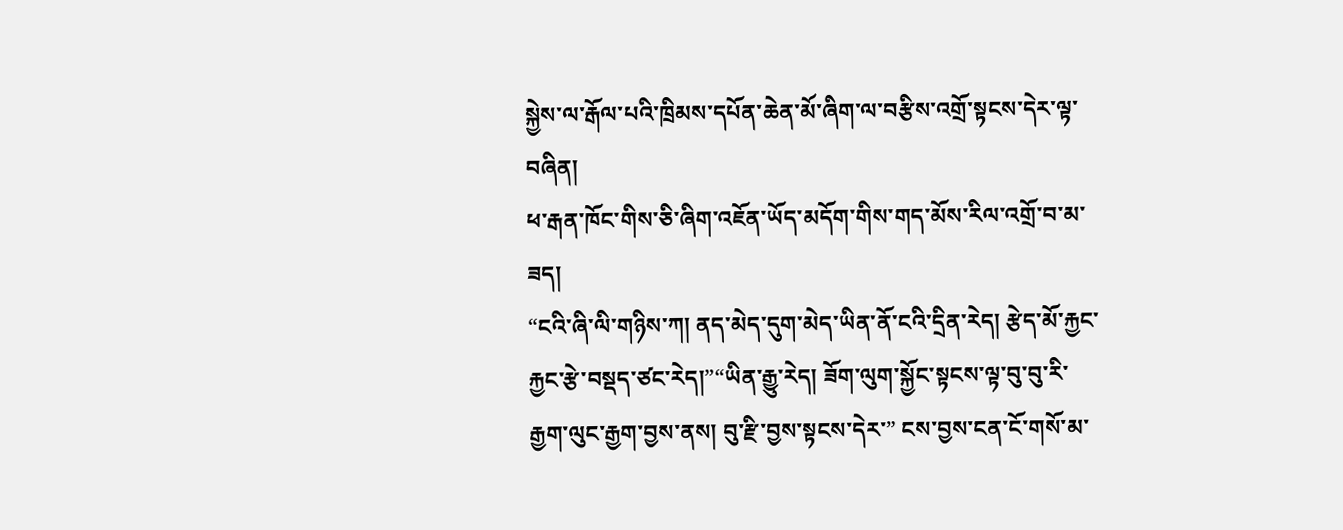སྐྱེས་ལ་རྒོལ་པའི་ཁྲིམས་དཔོན་ཆེན་མོ་ཞིག་ལ་བརྩིས་འགྲོ་སྟངས་དེར་ལྟ་བཞིན།
ཕ་རྒན་ཁོང་གིས་ཅི་ཞིག་འཇོན་ཡོད་མདོག་གིས་གད་མོས་རིལ་འགྲོ་བ་མ་ཟད།
“ངའི་ཞི་ལི་གཉིས་ཀ། ནད་མེད་དུག་མེད་ཡིན་ནོ་ངའི་དྲིན་རེད། རྩེད་མོ་རྐྱང་རྐྱང་རྩེ་བསྡད་ཙང་རེད།”“ཡིན་རྒྱུ་རེད། ཟོག་ལུག་སྐྱོང་སྟངས་ལྟ་བུ་བུ་རི་རྒྱག་ལུང་རྒྱག་བྱས་ནས། བུ་རྫི་བྱས་སྟངས་དེར་” ངས་བྱས་ངན་ངོ་གསོ་མ་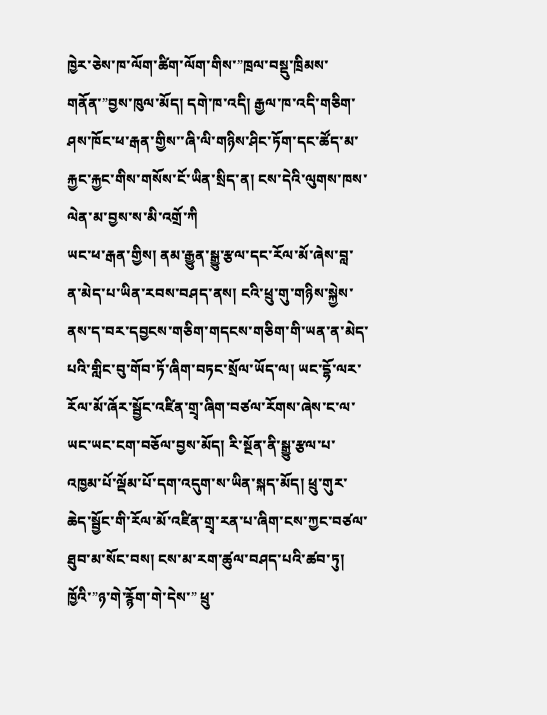ཁྱེར་ཅེས་ཁ་ལོག་ཚིག་ལོག་གིས་”ཁྲལ་བསྡུ་ཁྲིམས་གནོན་”བྱས་ཁུལ་མོད། དགེ་ཁ་འདི། རྒྱལ་ཁ་འདི་གཅིག་ཤས་ཁོང་ཕ་རྒན་གྱིས་་ཞི་ལི་གཉིས་ཤིང་ཏོག་དང་ཚོད་མ་རྐྱང་རྐྱང་གིས་གསོས་ངོ་ཡིན་སྲིད་ན། ངས་དེའི་ལུགས་ཁས་ལེན་མ་བྱས་ས་མི་འགྲོ་ཀི
ཡང་ཕ་རྒན་གྱིས། ནམ་རྒྱུན་སྒྱུ་རྩལ་དང་རོལ་མོ་ཞེས་བླ་ན་མེད་པ་ཡིན་རབས་བཤད་ནས། ངའི་ཕྲུ་གུ་གཉིས་སྐྱེས་ནས་ད་བར་དབྱངས་གཅིག་གདངས་གཅིག་གི་ཡན་ན་མེད་པའི་གླིང་བུ་གོབ་ཏོ་ཞིག་བཏང་སྲོལ་ཡོད་ལ། ཡང་དྷོ་ལར་རོལ་མོ་ཞོར་སྦྱོང་འཛིན་གྲྭ་ཞིག་བཙལ་རོགས་ཞེས་ང་ལ་ཡང་ཡང་ངག་བཅོལ་བྱས་མོད། རི་སྔོན་ནི་སྒྱུ་རྩལ་པ་འཁྱམ་པོ་ལྡོམ་པོ་དག་འདུག་ས་ཡིན་སྐད་མོད། ཕྲུ་གུར་ཆེད་སྦྱོང་གི་རོལ་མོ་འཛིན་གྲྭ་རན་པ་ཞིག་ངས་ཀྱང་བཙལ་ཐུབ་མ་སོང་བས། ངས་མ་རག་ཚུལ་བཤད་པའི་ཚབ་ཏུ། ཁྱོའི་”ཉ་གེ་རྙོག་གེ་དེས་” ཕྲུ་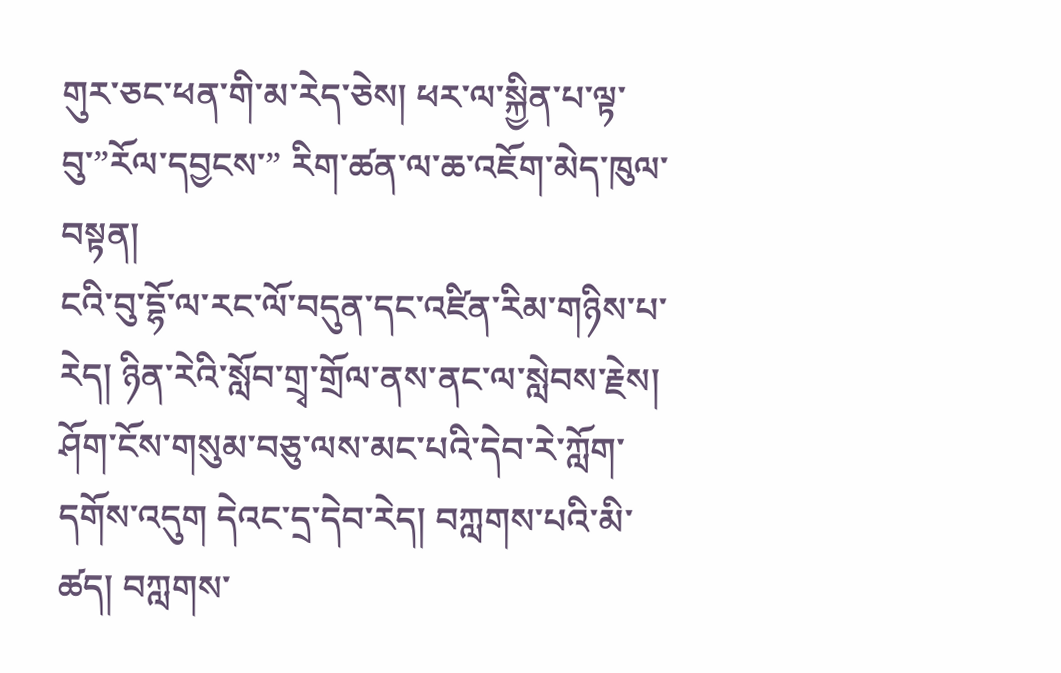གུར་ཅང་ཕན་གི་མ་རེད་ཅེས། ཕར་ལ་སྐྱིན་པ་ལྟ་བུ་”རོལ་དབྱངས་” རིག་ཚན་ལ་ཆ་འཇོག་མེད་ཁུལ་བསྟན།
ངའི་བུ་དྷོ་ལ་རང་ལོ་བདུན་དང་འཛིན་རིམ་གཉིས་པ་རེད། ཉིན་རེའི་སློབ་གྲྭ་གྲོལ་ནས་ནང་ལ་སླེབས་རྗེས། ཤོག་ངོས་གསུམ་བཅུ་ལས་མང་པའི་དེབ་རེ་ཀློག་དགོས་འདུག དེའང་དྲ་དེབ་རེད། བཀླགས་པའི་མི་ཚད། བཀླགས་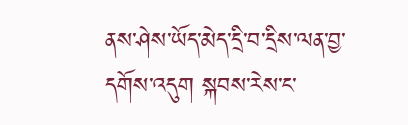ནས་ཤེས་ཡོད་མེད་དྲི་བ་དྲིས་ལན་བྱ་དགོས་འདུག སྐབས་རེས་ང་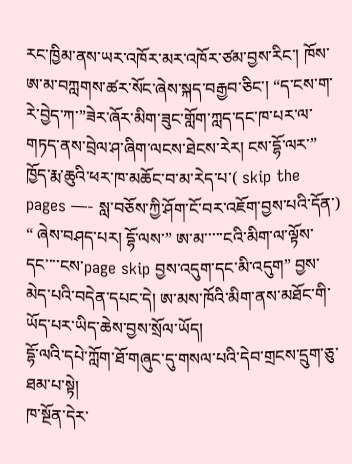རང་ཁྱིམ་ནས་ཡར་འཁོར་མར་འཁོར་ཙམ་བྱས་རིང་། ཁོས་ཨ་མ་བཀླགས་ཚར་སོང་ཞེས་སྐད་བརྒྱབ་ཅིང་། “ད་ངས་ག་རེ་བྱེད་ཀ་”ཟེར་ཞོར་མིག་ཟུང་གློག་ཀླད་དང་ཁ་པར་ལ་གཏད་ནས་བྲེལ་ཤ་ཞིག་ལངས་ཐེངས་རེར། ངས་དྷོ་ལར་” ཁྱོད་རྨ་ཆུའི་ཕར་ཁ་མཆོང་བ་མ་རེད་པ་( skip the pages —- སླ་བཅོས་ཀྱི་ཤོག་ངོ་བར་འཇོག་བྱས་པའི་དོན་) “ ཞེས་བཤད་པར། དྷོ་ལས་” ཨ་མ་་་་་ངའི་མིག་ལ་ལྟོས་དང་་་་ངས་page skip བྱས་འདུག་དང་མི་འདུག” བྱས་མེད་པའི་བདེན་དཔང་དེ། ཨ་མས་ཁོའི་མིག་ནས་མཐོང་གི་ཡོད་པར་ཡིད་ཆེས་བྱས་སྲོལ་ཡོད།
དྷོ་ལའི་དཔེ་ཀློག་ཐོ་གཞུང་དུ་གསལ་པའི་དེབ་གྲངས་དྲུག་ཅུ་ཐམ་པ་སྟེ།
ཁ་སྔོན་དེར་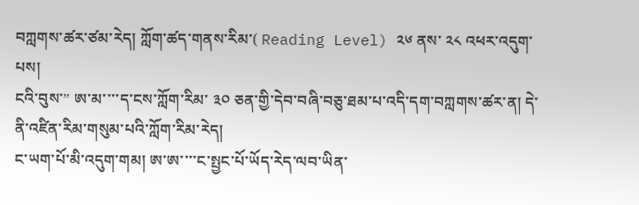བཀླགས་ཚར་ཙམ་རེད། ཀློག་ཚད་གནས་རིམ་( Reading Level) ༢༦ ནས་ ༢༨ འཕར་འདུག་པས།
ངའི་བུས་” ཨ་མ་་་་ད་ངས་ཀློག་རིམ་ ༣༠ ཅན་གྱི་དེབ་བཞི་བཅུ་ཐམ་པ་འདི་དག་བཀླགས་ཚར་ན། དེ་ནི་འཛིན་རིམ་གསུམ་པའི་ཀློག་རིམ་རེད།
ང་ཡག་པོ་མི་འདུག་གམ། ཨ་ཨ་་་་ང་སྤྱང་པོ་ཡོད་རེད་ལབ་ཡིན་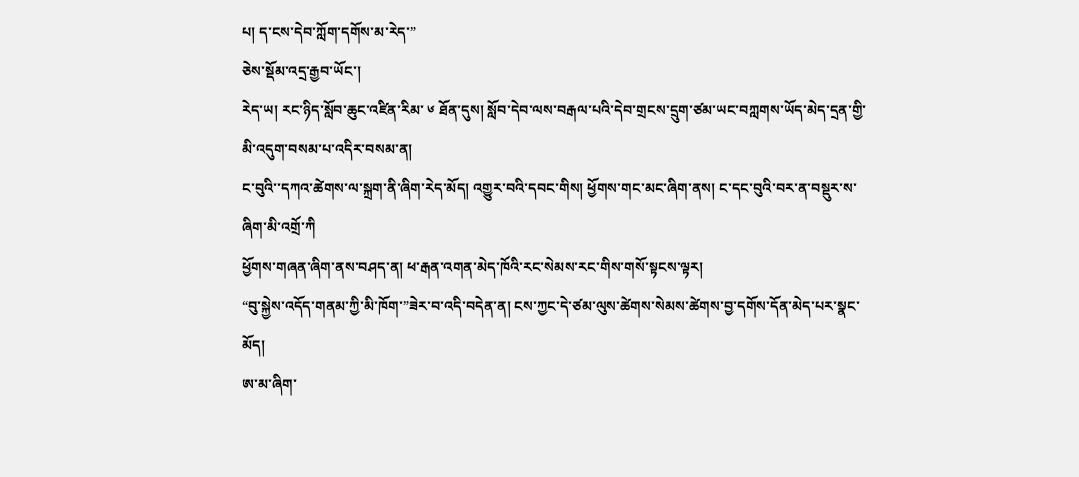པ། ད་ངས་དེབ་ཀློག་དགོས་མ་རེད་”
ཅེས་སྡོམ་འདྲ་རྒྱབ་ཡོང་།
རེད་ཡ། རང་ཉིད་སློབ་ཆུང་འཛིན་རིམ་ ༦ ཐོན་དུས། སློབ་དེབ་ལས་བརྒལ་པའི་དེབ་གྲངས་དྲུག་ཙམ་ཡང་བཀླགས་ཡོད་མེད་དྲན་གྱི་མི་འདུག་བསམ་པ་འདིར་བསམ་ན།
ང་བུའི་་དཀའ་ཚེགས་ལ་སྐྲག་ནི་ཞིག་རེད་མོད། འགྱུར་བའི་དབང་གིས། ཕྱོགས་གང་མང་ཞིག་ནས། ང་དང་བུའི་བར་ན་བསྡུར་ས་ཞིག་མི་འགྲོ་ཀི
ཕྱོགས་གཞན་ཞིག་ནས་བཤད་ན། ཕ་རྒན་འགན་མེད་ཁོའི་རང་སེམས་རང་གིས་གསོ་སྟངས་ལྟར།
“བུ་སྐྱེས་འདོད་གནམ་ཀྱི་མི་ཁོག་”ཟེར་བ་འདི་བདེན་ན། ངས་ཀྱང་དེ་ཙམ་ལུས་ཚེགས་སེམས་ཚེགས་བྱ་དགོས་དོན་མེད་པར་སྣང་མོད།
ཨ་མ་ཞིག་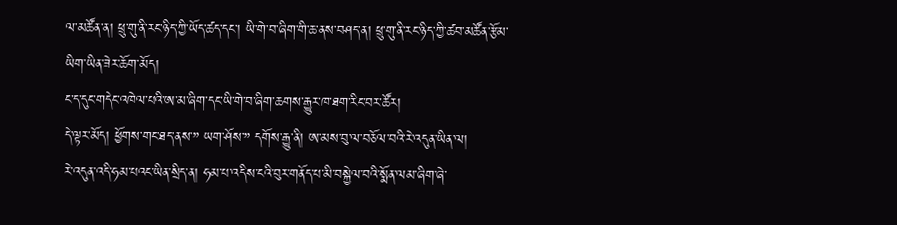ལ་མཚོན་ན། ཕྲུ་གུ་ནི་རང་ཉིད་ཀྱི་ཡོད་ཚད་དང་། ཡི་གེ་བ་ཞིག་གི་ཆ་ནས་བཤད་ན། ཕྲུ་གུ་ནི་རང་ཉིད་ཀྱི་ཚབ་མཚོན་རྩོམ་ཡིག་ཡིན་ཟེར་ཆོག་མོད།
ང་ད་དུང་གདེང་འཁེལ་པའི་ཨ་མ་ཞིག་དང་ཡི་གེ་བ་ཞིག་ཆགས་རྒྱུར་ཁ་ཐག་རིང་བར་ཚོར།
དེ་ལྟར་མོད། ཕྱོགས་གང་ཐད་ནས་” ཡག་ཤོས་” དགོས་རྒྱུ་ནི། ཨ་མས་བུ་ལ་བཅོལ་བའི་རེ་འདུན་ཡིན་ལ།
རེ་འདུན་འདི་ཧམ་པའང་ཡིན་སྲིད་ན། ཧམ་པ་འདིས་ངའི་བུར་གནོད་པ་མི་བསྐྱེལ་བའི་སྨོན་ལམ་ཞིག་ཞེ་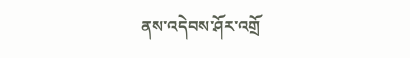ནས་འདེབས་ཤོར་འགྲོ